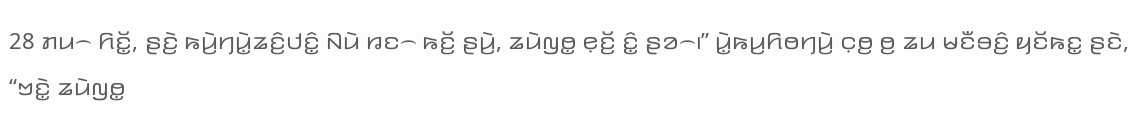28 ꤊꤣ꤮ ꤖꤢꤩ꤭, ꤔꤢꤧ꤬ ꤒꤣꤧ꤬ꤚꤣꤧ꤭ꤘꤢꤨ꤬ꤓꤢꤨ꤭ ꤡꤣꤧ ꤙꤢ꤮ ꤒꤢꤩ꤬ ꤔꤣꤧ꤬, ꤘꤣꤧꤜꤥ꤭ ꤕ꤫ꤢꤩ꤬ ꤢꤨ꤭ ꤔꤤ꤮꤯” ꤣꤧ꤭ꤒꤣ꤬ꤖꤥꤚꤣꤧ꤬ ꤍ꤫ꤥ꤬ ꤥ꤬ ꤘꤣ ꤗꤢꤪꤋꤢꤨ꤬ ꤟꤢꤩꤒꤢ꤭ ꤔꤢꤧ, “ꤠꤢꤧ꤭ ꤘꤣꤧꤜꤥ꤭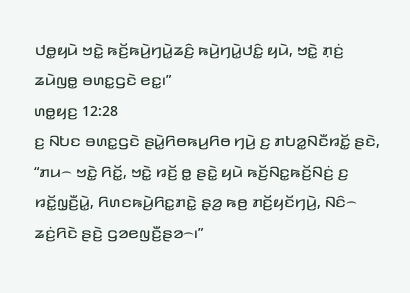ꤓꤥ꤭ꤟꤣꤧ ꤠꤢꤧ꤭ ꤒꤢꤩ꤬ꤒꤣꤧ꤬ꤚꤣꤧ꤭ꤘꤢꤨ꤬ ꤒꤣꤧ꤬ꤚꤣꤧ꤭ꤓꤢꤨ꤭ ꤟꤣꤧ, ꤠꤢꤧ꤭ ꤊ꤫ꤢꤦ꤬ ꤘꤣꤧꤜꤥ꤭ ꤋꤛꤢ꤭ꤞꤢꤧ ꤕꤢ꤭꤯”
ꤛꤥ꤭ꤟꤢ꤬ 12:28
ꤢ꤬ ꤡꤝꤢ ꤋꤛꤢ꤭ꤞꤢꤧ ꤔꤣꤧ꤭ꤖꤥꤒꤣ꤬ꤖꤥ ꤚꤣꤧ꤬ ꤢ꤬ ꤊꤝꤤ꤭ꤡꤢꤪꤙꤢꤩ꤭ ꤔꤢꤧ, “ꤊꤣ꤮ ꤠꤢꤧ꤭ ꤖꤢꤩ꤭, ꤠꤢꤧ꤭ ꤙꤢꤩ꤬ ꤥ꤭ ꤔꤢꤧ꤭ ꤟꤣꤧ ꤒꤢꤩ꤬ꤡꤢ꤭ꤒꤢꤩ꤬ꤡꤢꤦ꤬ ꤢ꤬ ꤙꤢꤩ꤭ꤜ꤫ꤢꤪ꤬ꤣꤧ꤭, ꤖꤛꤢꤒꤣꤧ꤬ꤖꤢ꤭ꤊꤢꤧ꤭ ꤔ꤫ꤤ꤬ ꤒꤥ꤬ ꤊꤢꤩ꤬ꤟꤢꤩꤚꤣꤧ꤬, ꤡꤢꤨ꤮ ꤘꤢꤦ꤬ꤖꤢꤧ ꤔꤢꤧ꤬ ꤞꤤꤕꤜꤢꤪ꤬ꤔꤤ꤮꤯”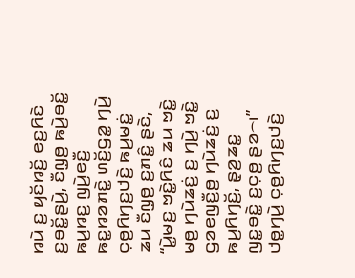ꤙꤣꤧ ꤢ꤬ ꤟꤢꤩꤙꤢꤩ꤬ ꤕꤢ꤬ꤖꤢꤧ ꤢ꤬ꤋꤢꤩ꤭ꤔꤣꤧ꤬, ꤢꤪꤜ꤫ꤥ꤬ ꤒꤣꤧ꤬ꤋꤢꤩ꤭ ꤒꤣ꤬ꤙꤢ꤬ ꤜꤣꤧ꤬ꤕꤢꤪ꤬ ꤒꤢ꤭ꤙꤤꤊꤢꤧ꤭ ꤛꤢꤩ꤬ꤞꤤ꤭ ꤚꤣꤧ꤬ ꤍ꤫ꤥ꤬ꤖꤚꤢ꤬ꤓꤢꤧ꤬ ꤒꤣ꤬ꤗꤢꤦ꤭ ꤘꤣ ꤢꤪꤜ꤫ꤥ꤬ ꤢ꤬ꤊꤢꤨ꤭ ꤔꤢꤧ, “ꤣꤧ꤭ꤗꤢ꤬ ꤠꤢꤧ꤭ꤖꤢꤨ ꤘꤣ ꤠꤢꤧ꤭ ꤗꤥ꤬ ꤚꤣꤧꤘꤢꤦ꤬ ꤢ꤬ ꤚꤣꤧ꤬ ꤠꤢꤧ꤭ ꤞꤤꤕꤜꤢꤪ꤬ꤥ꤬ ꤚꤣꤧꤘꤢꤦ꤬ ꤢ꤬ ꤒꤣ꤬ꤖꤚꤢꤩ꤬, ꤔ꤫ꤤ꤬ꤘꤢ꤭ ꤜꤢ꤭ꤋꤢꤧ꤭ ꤢ꤬ꤍ꤫ꤥ꤬ ꤔꤤ꤮꤯”
ꤓꤥ꤭ꤚꤣꤧ꤬ ꤍ꤫ꤥ꤬ꤖꤚꤢ꤬ꤓꤢꤧ꤬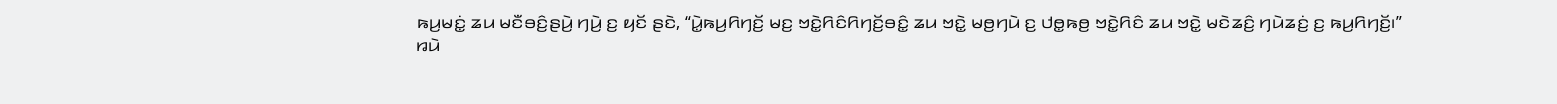ꤒꤣ꤬ꤗꤢꤦ꤭ ꤘꤣ ꤗꤢꤪꤋꤢꤨ꤬ꤔꤣꤧ꤬ ꤚꤣꤧ꤬ ꤢ꤬ ꤟꤢꤩ ꤔꤢꤧ, “ꤣꤧ꤭ꤒꤣ꤬ꤖꤚꤢꤩ꤬ ꤗꤢ꤬ ꤠꤢꤧ꤭ꤖꤢꤨꤖꤚꤢꤩ꤬ꤋꤢꤨ꤭ ꤘꤣ ꤠꤢꤧ꤭ ꤗꤥ꤬ꤚꤣꤧ ꤢ꤬ ꤓꤥ꤭ꤒꤥ꤬ ꤠꤢꤧ꤭ꤖꤢꤨ ꤘꤣ ꤠꤢꤧ꤭ ꤗꤢꤧꤘꤢꤨ꤬ ꤚꤣꤧꤘꤢꤦ꤬ ꤢ꤬ ꤒꤣ꤬ꤖꤚꤢꤩ꤬꤯”
ꤙꤣꤧ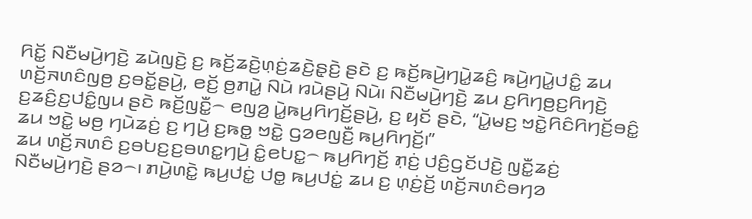ꤖꤢꤩ꤭ ꤡꤢꤪꤗꤣꤧ꤬ꤚꤢꤧ꤬ ꤘꤣꤧꤜꤢꤧ꤬ ꤢ꤬ ꤒꤢꤩ꤬ꤘꤢꤧ꤬ꤛ꤫ꤢꤦ꤬ꤘꤢꤧ꤬ꤔ꤫ꤢꤧ꤬ ꤔꤢꤧ ꤢ꤬ ꤒꤢꤩ꤬ꤒꤣꤧ꤬ꤚꤣꤧ꤭ꤘꤢꤨ꤬ ꤒꤣꤧ꤬ꤚꤣꤧ꤭ꤓꤢꤨ꤭ ꤘꤣ ꤛꤢꤩ꤬ꤏꤛꤢꤨꤜꤥ꤬ ꤢ꤬ꤋꤢꤩ꤭ꤔꤣꤧ꤬, ꤕꤢꤩ꤬ ꤥ꤬ꤊꤣꤧ꤭ ꤡꤣꤧ ꤙꤣꤧꤔꤣꤧ꤬ ꤡꤣꤧ꤯ ꤡꤢꤪꤗꤣꤧ꤬ꤚꤢꤧ꤬ ꤘꤣ ꤢ꤬ꤖꤚꤥ꤬ꤢ꤬ꤖꤚꤢꤧ꤬ ꤢ꤬ꤘꤢꤨ꤬ꤢ꤬ꤓꤢꤨ꤭ꤜꤣ ꤔꤢꤧ ꤒꤢꤩ꤬ꤜꤢꤪ꤭꤮ ꤕꤜꤤ꤬ ꤣꤧ꤭ꤒꤣ꤬ꤖꤚꤢꤩ꤬ꤔꤣꤧ꤬, ꤢ꤬ ꤟꤢꤩ ꤔꤢꤧ, “ꤣꤧ꤭ꤗꤢ꤬ ꤠꤢꤧ꤭ꤖꤢꤨꤖꤚꤢꤩ꤬ꤋꤢꤨ꤭ ꤘꤣ ꤠꤢꤧ꤭ ꤗꤥ꤬ ꤚꤣꤧꤘꤢꤦ꤬ ꤢ꤬ ꤚꤣꤧ꤬ ꤢ꤬ꤒꤥ꤭ ꤠꤢꤧ꤭ ꤞꤤꤕꤜꤢꤪ꤬ ꤒꤣ꤬ꤖꤚꤢꤩ꤬꤯”
ꤘꤣ ꤛꤢꤩ꤬ꤏꤛꤢꤨ ꤢ꤬ꤋꤝꤢ꤬ꤢ꤬ꤋꤛꤢ꤭ꤚꤣꤧ꤬ ꤢꤨ꤭ꤕꤝꤢ꤭꤮ ꤒꤣ꤬ꤖꤚꤢꤩ꤬ ꤊ꤫ꤢꤦ꤬ ꤓꤢꤨ꤬ꤞꤢꤩꤓꤢꤧ꤬ ꤜꤢꤪ꤭ꤘꤢꤦ꤬ ꤡꤢꤪꤗꤣꤧ꤬ꤚꤢꤧ꤬ ꤔꤤ꤮꤯ ꤊꤣꤧ꤬ꤛꤢꤧ꤭ ꤒꤣ꤬ꤓꤢꤦ꤭ ꤓꤥ꤭ ꤒꤣ꤬ꤓꤢꤦ꤭ ꤘꤣ ꤢ꤬ ꤛ꤫ꤢꤦ꤬ꤢꤩ꤬ ꤛꤢꤩ꤬ꤏꤛꤢꤨꤋꤚꤤ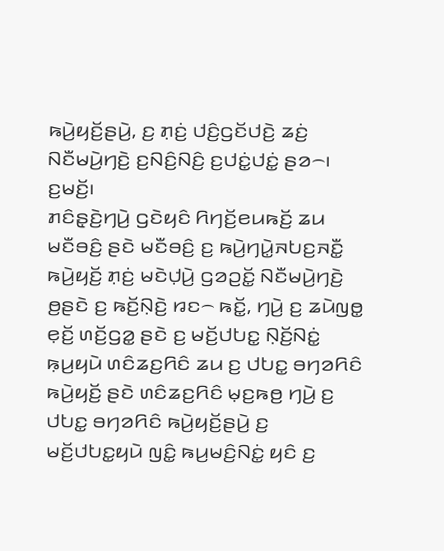ꤒꤣꤧ꤬ꤟꤢꤩ꤬ꤔꤣꤧ꤬, ꤢ꤬ ꤊ꤫ꤢꤦ꤬ ꤓꤢꤨ꤬ꤞꤢꤩꤓꤢꤧ꤬ ꤘꤢꤦ꤬ ꤡꤢꤪꤗꤣꤧ꤬ꤚꤢꤧ꤬ ꤢ꤬ꤡꤢꤨ꤬ꤡꤢꤨ꤬ ꤢ꤬ꤓꤢꤦ꤭ꤓꤢꤦ꤭ ꤔꤤ꤮꤯ ꤢ꤬ꤗꤢꤩ꤬꤯
ꤊꤢꤨꤔ꤫ꤢꤧ꤬ꤚꤣꤧ꤬ ꤞꤢꤧꤟꤢꤨ ꤖꤚꤢꤩ꤬ꤕꤣꤒꤢꤩ꤬ ꤘꤣ ꤗꤢꤪꤋꤢꤨ꤬ ꤔꤢꤧ ꤗꤢꤪꤋꤢꤨ꤬ ꤢ꤬ ꤒꤣꤧ꤬ꤚꤣꤧ꤭ꤏꤝꤢ꤬ꤏꤢꤪ꤭ ꤒꤣꤧ꤬ꤟꤢꤩ꤬ ꤊ꤫ꤢꤦ꤬ ꤗꤢꤧꤓ꤫ꤣꤧ꤬ ꤞꤤꤑꤢꤩ꤭ ꤡꤢꤪꤗꤣꤧ꤬ꤚꤢꤧ꤬ ꤥ꤬ꤔꤢꤧ ꤢ꤬ ꤒꤢꤩ꤬ꤡ꤫ꤢꤧ꤬ ꤙꤢ꤮ ꤒꤢꤩ꤭, ꤚꤣꤧ꤬ ꤢ꤬ ꤘꤣꤧꤜꤥ꤭ ꤕ꤫ꤢꤩ꤬ ꤛꤢꤩ꤬ꤞꤤ꤭ ꤔꤢꤧ ꤢ꤬ ꤗꤢꤩ꤬ꤓꤝꤢ꤭ ꤡ꤫ꤢꤩ꤬ꤡꤢꤦ꤭ ꤒ꤫ꤣ꤬ꤟꤣꤧ ꤛꤢꤨꤘꤢ꤬ꤖꤢꤨ ꤘꤣ ꤢ꤬ ꤓꤝꤢ꤭ ꤋꤚꤤꤖꤢꤨ ꤒꤣꤧ꤬ꤟꤢꤩ꤬ ꤔꤢꤧ ꤛꤢꤨꤘꤢ꤬ꤖꤢꤨ ꤗ꤫ꤢ꤬ꤒꤥ꤬ ꤚꤣꤧ꤬ ꤢ꤬ ꤓꤝꤢ꤭ ꤋꤚꤤꤖꤢꤨ ꤒꤣꤧ꤬ꤟꤢꤩ꤬ꤔꤣꤧ꤬ ꤢ꤬ ꤗꤢꤩ꤬ꤓꤝꤢ꤭ꤟꤣꤧ ꤜꤢꤨ꤭ ꤒꤣ꤬ꤗꤢꤨ꤬ꤡꤢꤦ꤭ ꤟꤢꤨ ꤢ꤬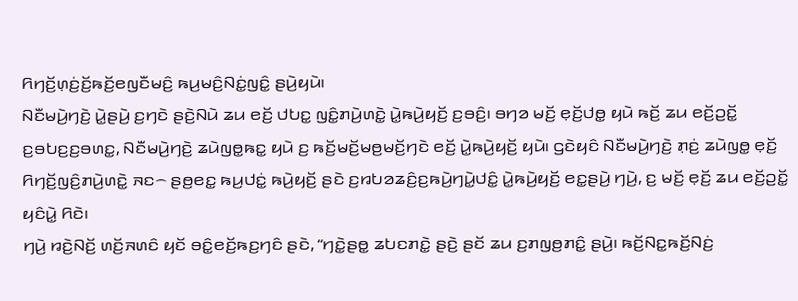ꤖꤚꤢꤩ꤬ꤛ꤫ꤢꤦ꤬ꤢꤩ꤬ꤒꤢꤩ꤬ꤕꤜꤢꤪꤗꤢꤨ꤬ ꤒꤣ꤬ꤗꤢꤨ꤬ꤡꤢꤦ꤭ꤜꤢꤨ꤭ ꤔꤣꤧ꤬ꤟꤣꤧ꤯
ꤡꤢꤪꤗꤣꤧ꤬ꤚꤢꤧ꤬ ꤣꤧ꤭ꤔꤣꤧ꤬ ꤢ꤬ꤚꤢꤧ ꤔꤢꤧ꤬ꤡꤣꤧ ꤘꤣ ꤕꤢꤩ꤬ ꤓꤝꤢ꤭ ꤜꤢꤨ꤭ꤊꤣꤧ꤬ꤛꤢꤧ꤭ ꤣꤧ꤭ꤒꤣꤧ꤬ꤟꤢꤩ꤬ ꤢ꤬ꤋꤢꤨ꤬꤯ ꤋꤚꤤ ꤗꤢꤩ꤬ ꤕ꤫ꤢꤩ꤬ꤓꤥ꤭ ꤟꤣꤧ ꤒꤢꤩ꤬ ꤘꤣ ꤕꤢꤩ꤬ꤑꤢꤩ꤭ ꤢ꤬ꤋꤝꤢ꤬ꤢ꤬ꤋꤛꤢ꤭, ꤡꤢꤪꤗꤣꤧ꤬ꤚꤢꤧ꤬ ꤘꤣꤧꤜꤥ꤭ꤒꤢ꤭ ꤟꤣꤧ ꤢ꤬ ꤒꤢꤩ꤬ꤗꤢꤩ꤬ꤗꤥ꤬ꤗꤢꤩ꤬ꤚꤢꤧ ꤕꤢꤩ꤬ ꤣꤧ꤭ꤒꤣꤧ꤬ꤟꤢꤩ꤬ ꤟꤣꤧ꤯ ꤞꤢꤧꤟꤢꤨ ꤡꤢꤪꤗꤣꤧ꤬ꤚꤢꤧ꤬ ꤊ꤫ꤢꤦ꤬ ꤘꤣꤧꤜꤥ꤭ ꤕ꤫ꤢꤩ꤬ ꤖꤚꤢꤩ꤬ꤜꤢꤨ꤬ꤊꤣꤧ꤬ꤛꤢꤧ꤭ ꤏꤢ꤮ ꤔꤥ꤬ꤕꤢ꤭ ꤒꤣ꤬ꤓꤢꤦ꤭ ꤒꤣꤧ꤬ꤟꤢꤩ꤬ ꤔꤢꤧ ꤢ꤬ꤙꤝꤤꤘꤢꤨ꤬ꤢ꤬ꤒꤣꤧ꤬ꤚꤣꤧ꤭ꤓꤢꤨ꤭ ꤣꤧ꤭ꤒꤣꤧ꤬ꤟꤢꤩ꤬ ꤕꤢ꤭ꤔꤣꤧ꤬ ꤚꤣꤧ꤬, ꤢ꤬ ꤗꤢꤩ꤬ ꤕ꤫ꤢꤩ꤬ ꤘꤣ ꤕꤢꤩ꤬ꤑꤢꤩ꤭ ꤟꤢꤨꤣꤧ꤭ ꤖꤢꤧ꤯
ꤚꤣꤧ꤬ ꤙꤢꤧ꤬ꤡꤢꤩ꤬ ꤛꤢꤩ꤬ꤏꤛꤢꤨ ꤟꤢꤩ ꤋꤢꤨ꤭ꤕꤢꤩ꤬ꤒꤢ꤬ꤚꤢꤨ ꤔꤢꤧ, “ꤚꤢꤧ꤭ꤔꤥ꤭ ꤘꤝꤢꤊꤢꤧ꤭ ꤔꤢꤧ꤬ ꤔꤢꤩ ꤘꤣ ꤢ꤬ꤊꤜꤥ꤬ꤊꤢꤨ꤭ ꤔꤣꤧ꤬꤯ ꤒꤢꤩ꤬ꤡꤢ꤭ꤒꤢꤩ꤬ꤡꤢꤦ꤬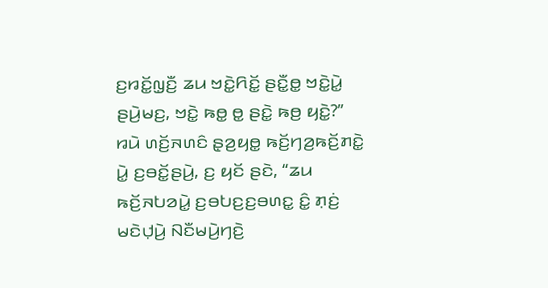ꤢ꤬ꤙꤢꤩ꤭ꤜ꤫ꤢꤪ꤬ ꤘꤣ ꤠꤢꤧ꤭ꤖꤢꤩ꤭ ꤔꤢꤪ꤭ꤥ꤭ ꤠꤢꤧ꤭ꤣꤧ꤭ ꤔꤣꤧ꤬ꤗꤢ꤬, ꤠꤢꤧ꤭ ꤒꤥ꤭ ꤥ꤭ ꤔꤢꤧ꤭ ꤒꤥ꤬ ꤟꤢꤧ꤭?”
ꤙꤣꤧ ꤛꤢꤩ꤬ꤏꤛꤢꤨ ꤔ꤫ꤤ꤬ꤟꤥ꤭ ꤒꤢꤩ꤬ꤚꤤ꤬ꤒꤢꤩ꤬ꤊꤢꤧ꤭ ꤣꤧ꤭ ꤢ꤬ꤋꤢꤩ꤭ꤔꤣꤧ꤬, ꤢ꤬ ꤟꤢꤩ ꤔꤢꤧ, “ꤘꤣ ꤒꤢꤩ꤬ꤏꤝꤤꤣꤧ꤭ ꤢ꤬ꤋꤝꤢ꤬ꤢ꤬ꤋꤛꤢ꤭ ꤢꤨ꤭ ꤊ꤫ꤢꤦ꤬ ꤗꤢꤧꤓ꤫ꤣꤧ꤬ ꤡꤢꤪꤗꤣꤧ꤬ꤚꤢꤧ꤬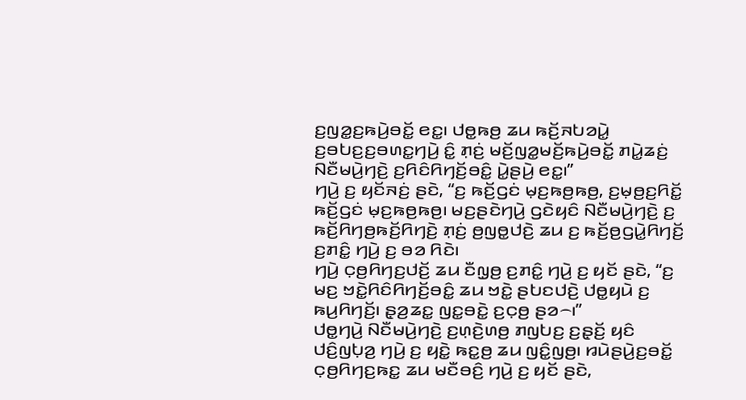ꤢ꤬ꤜꤤ꤭ꤢ꤬ꤒꤣꤧ꤬ꤋꤢꤩ꤭ ꤕꤢ꤭꤯ ꤓꤥ꤭ꤒꤥ꤬ ꤘꤣ ꤒꤢꤩ꤬ꤏꤝꤤꤣꤧ꤭ ꤢ꤬ꤋꤝꤢ꤬ꤢ꤬ꤋꤛꤢ꤭ꤚꤣꤧ꤬ ꤢꤨ꤭ ꤊ꤫ꤢꤦ꤬ ꤗꤢꤩ꤬ꤜꤤ꤭ꤗꤢꤩ꤬ꤒꤣꤧ꤬ꤋꤢꤩ꤭ ꤊꤣꤧ꤭ꤘꤢꤦ꤬ ꤡꤢꤪꤗꤣꤧ꤬ꤚꤢꤧ꤬ ꤢ꤬ꤖꤢꤨꤖꤚꤢꤩ꤬ꤋꤢꤨ꤭ ꤣꤧ꤭ꤔꤣꤧ꤬ ꤕꤢ꤭꤯”
ꤚꤣꤧ꤬ ꤢ꤬ ꤟꤢꤩꤏꤢꤦ꤬ ꤔꤢꤧ, “ꤢ꤬ ꤒꤢꤩ꤬ꤞꤢꤦ ꤗ꤫ꤢ꤬ꤒꤥ꤬ꤒꤥ꤬, ꤢ꤬ꤗ꤫ꤥ꤬ꤢ꤬ꤖꤢꤩ꤭ ꤒꤢꤩ꤬ꤞꤢꤦ ꤗ꤫ꤢ꤬ꤒꤥ꤬ꤒꤥ꤬꤯ ꤗꤢ꤬ꤔꤢꤧꤚꤣꤧ꤬ ꤞꤢꤧꤟꤢꤨ ꤡꤢꤪꤗꤣꤧ꤬ꤚꤢꤧ꤬ ꤢ꤬ ꤒꤢꤩ꤬ꤖꤚꤥ꤬ꤒꤢꤩ꤬ꤖꤚꤢꤧ꤬ ꤊ꤫ꤢꤦ꤬ ꤥ꤬ꤜꤥ꤭ꤓꤢꤧ꤬ ꤘꤣ ꤢ꤬ ꤒꤢꤩ꤬ꤥ꤬ꤞꤣꤧ꤭ꤖꤚꤢꤩ꤬ ꤢ꤬ꤊꤢꤨ꤭ ꤚꤣꤧ꤬ ꤢ꤬ ꤋꤤ ꤖꤢꤧ꤯
ꤚꤣꤧ꤬ ꤍ꤫ꤥ꤬ꤖꤚꤢ꤬ꤓꤢꤩ꤬ ꤘꤣ ꤢꤪꤜ꤫ꤥ꤬ ꤢ꤬ꤊꤢꤨ꤭ ꤚꤣꤧ꤬ ꤢ꤬ ꤟꤢꤩ ꤔꤢꤧ, “ꤢ꤬ ꤗꤢ꤬ ꤠꤢꤧ꤭ꤖꤢꤨꤖꤚꤢꤩ꤬ꤋꤢꤨ꤭ ꤘꤣ ꤠꤢꤧ꤭ ꤔꤝꤢꤓꤢꤧ꤬ ꤓꤥ꤭ꤟꤣꤧ ꤢ꤬ ꤒꤣ꤬ꤖꤚꤢꤩ꤬꤯ ꤔ꤫ꤤ꤬ꤘꤢ꤭ ꤜꤢ꤭ꤋꤢꤧ꤭ ꤢ꤬ꤍ꤫ꤥ꤬ ꤔꤤ꤮꤯”
ꤓꤥ꤭ꤚꤣꤧ꤬ ꤡꤢꤪꤗꤣꤧ꤬ꤚꤢꤧ꤬ ꤢ꤬ꤛ꤫ꤢꤧ꤬ꤛꤥ꤬ ꤊꤜꤝꤢ꤬ ꤢ꤬ꤔ꤫ꤢꤩ꤬ ꤟꤢꤨ ꤓꤢꤨ꤬ꤜꤝ꤫ꤤ꤬ ꤚꤣꤧ꤬ ꤢ꤬ ꤟꤢꤧ꤭ ꤒꤢ꤭ꤥ꤬ ꤘꤣ ꤜꤢꤨ꤭ꤜꤥ꤬꤯ ꤙꤣꤧꤔꤣꤧ꤬ꤢ꤬ꤋꤢꤩ꤭ ꤍ꤫ꤥ꤬ꤖꤚꤢ꤬ꤒꤢ꤭ ꤘꤣ ꤗꤢꤪꤋꤢꤨ꤬ ꤚꤣꤧ꤬ ꤢ꤬ ꤟꤢꤩ ꤔꤢꤧ,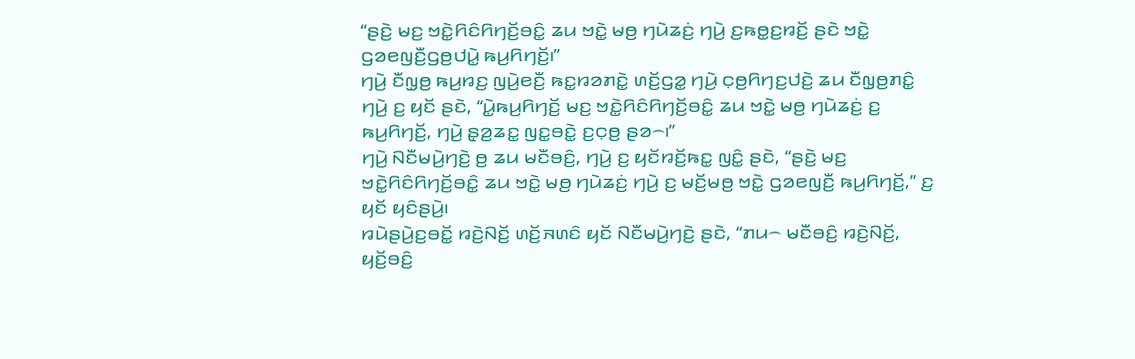“ꤔꤢꤧ꤬ ꤗꤢ꤬ ꤠꤢꤧ꤭ꤖꤢꤨꤖꤚꤢꤩ꤬ꤋꤢꤨ꤭ ꤘꤣ ꤠꤢꤧ꤭ ꤗꤥ꤬ ꤚꤣꤧꤘꤢꤦ꤬ ꤚꤣꤧ꤬ ꤢ꤬ꤒꤥ꤭ꤢ꤬ꤙꤢꤩ꤬ ꤔꤢꤧ ꤠꤢꤧ꤭ ꤞꤤꤕꤜꤢꤪ꤬ꤞꤥ꤬ꤓꤣꤧ꤭ ꤒꤣ꤬ꤖꤚꤢꤩ꤬꤯”
ꤚꤣꤧ꤬ ꤢꤪꤜ꤫ꤥ꤬ ꤒꤣ꤬ꤙꤢ꤬ ꤜꤣꤧ꤬ꤕꤢꤪ꤬ ꤒꤢ꤭ꤙꤤꤊꤢꤧ꤭ ꤛꤢꤩ꤬ꤞꤤ꤭ ꤚꤣꤧ꤬ ꤍ꤫ꤥ꤬ꤖꤚꤢ꤬ꤓꤢꤧ꤬ ꤘꤣ ꤢꤪꤜ꤫ꤥ꤬ꤊꤢꤨ꤭ ꤚꤣꤧ꤬ ꤢ꤬ ꤟꤢꤩ ꤔꤢꤧ, “ꤣꤧ꤭ꤒꤣ꤬ꤖꤚꤢꤩ꤬ ꤗꤢ꤬ ꤠꤢꤧ꤭ꤖꤢꤨꤖꤚꤢꤩ꤬ꤋꤢꤨ꤭ ꤘꤣ ꤠꤢꤧ꤭ ꤗꤥ꤬ ꤚꤣꤧꤘꤢꤦ꤬ ꤢ꤬ ꤒꤣ꤬ꤖꤚꤢꤩ꤬, ꤚꤣꤧ꤬ ꤔ꤫ꤤ꤬ꤘꤢ꤭ ꤜꤢ꤭ꤋꤢꤧ꤭ ꤢ꤬ꤍ꤫ꤥ꤬ ꤔꤤ꤮꤯”
ꤚꤣꤧ꤬ ꤡꤢꤪꤗꤣꤧ꤬ꤚꤢꤧ꤬ ꤥ꤬ ꤘꤣ ꤗꤢꤪꤋꤢꤨ꤬, ꤚꤣꤧ꤬ ꤢ꤬ ꤟꤢꤩꤙꤢꤩ꤬ꤒꤢ꤭ ꤜꤢꤨ꤭ ꤔꤢꤧ, “ꤔꤢꤧ꤬ ꤗꤢ꤬ ꤠꤢꤧ꤭ꤖꤢꤨꤖꤚꤢꤩ꤬ꤋꤢꤨ꤭ ꤘꤣ ꤠꤢꤧ꤭ ꤗꤥ꤬ ꤚꤣꤧꤘꤢꤦ꤬ ꤚꤣꤧ꤬ ꤢ꤬ ꤗꤢꤩ꤬ꤗꤥ꤬ ꤠꤢꤧ꤭ ꤞꤤꤕꤜꤢꤪ꤬ ꤒꤣ꤬ꤖꤚꤢꤩ꤬,” ꤢ꤬ ꤟꤢꤩ ꤟꤢꤨꤔꤣꤧ꤬꤯
ꤙꤣꤧꤔꤣꤧ꤬ꤢ꤬ꤋꤢꤩ꤭ ꤙꤢꤧ꤬ꤡꤢꤩ꤬ ꤛꤢꤩ꤬ꤏꤛꤢꤨ ꤟꤢꤩ ꤡꤢꤪꤗꤣꤧ꤬ꤚꤢꤧ꤬ ꤔꤢꤧ, “ꤊꤣ꤮ ꤗꤢꤪꤋꤢꤨ꤬ ꤙꤢꤧ꤬ꤡꤢꤩ꤬, ꤟꤢꤩ꤬ꤋꤢꤨ꤬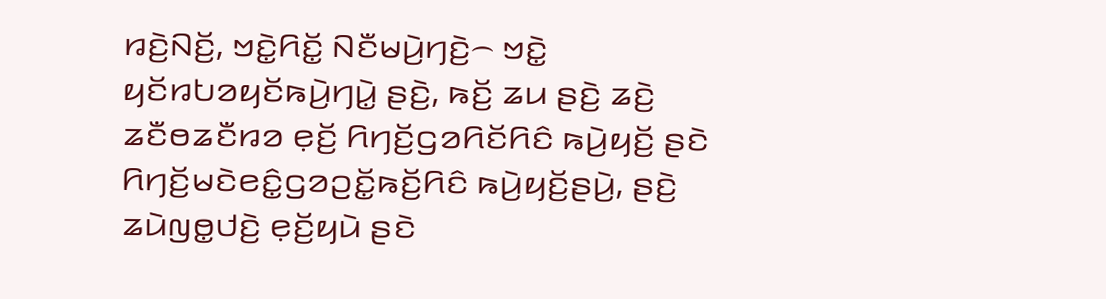ꤙꤢꤧ꤬ꤡꤢꤩ꤬, ꤠꤢꤧ꤭ꤖꤢꤩ꤭ ꤡꤢꤪꤗꤣꤧ꤬ꤚꤢꤧ꤬꤮ ꤠꤢꤧ꤭ ꤟꤢꤩꤙꤝꤤꤟꤢꤩꤒꤣꤧ꤬ꤚꤣꤧ꤭ ꤔꤢꤧ꤬, ꤒꤢꤩ꤬ ꤘꤣ ꤔꤢꤧ꤬ ꤘꤢꤧ꤬ ꤘꤢꤪꤥꤘꤢꤪꤙꤤ ꤕ꤫ꤢꤩ꤬ ꤖꤚꤢꤩ꤬ꤞꤤꤖꤢꤩꤖꤢꤨ ꤒꤣꤧ꤬ꤟꤢꤩ꤬ ꤔꤢꤧ ꤖꤚꤢꤩ꤬ꤗꤢꤧꤕꤢꤨ꤭ꤞꤤꤑꤢꤩ꤭ꤒꤢꤩ꤬ꤖꤢꤨ ꤒꤣꤧ꤬ꤟꤢꤩ꤬ꤔꤣꤧ꤬, ꤔꤢꤧ꤬ ꤘꤣꤧꤜꤥ꤭ꤓꤢꤧ꤬ ꤕ꤫ꤢꤩ꤬ꤟꤣꤧ ꤔꤢꤧ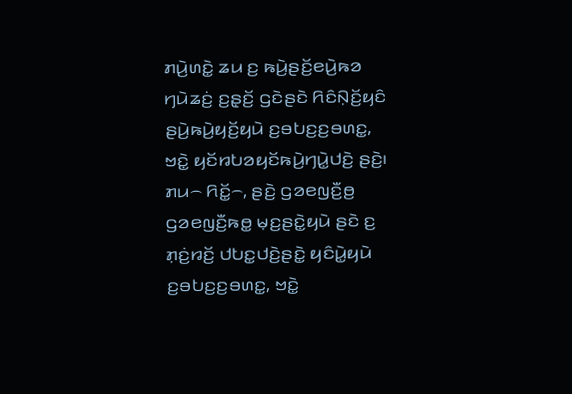ꤊꤣꤧ꤬ꤛꤢꤧ꤭ ꤘꤣ ꤢ꤬ ꤒꤣꤧ꤬ꤔꤢꤩ꤬ꤕꤣꤧ꤬ꤒꤤ ꤚꤣꤧꤘꤢꤦ꤬ ꤢ꤬ꤔ꤫ꤢꤩ꤬ ꤞꤢꤧꤔꤢꤧ ꤖꤢꤨꤡ꤫ꤢꤩ꤬ꤟꤢꤨ ꤔꤣꤧ꤬ꤒꤣꤧ꤬ꤟꤢꤩ꤬ꤟꤣꤧ ꤢ꤬ꤋꤝꤢ꤬ꤢ꤬ꤋꤛꤢ꤭, ꤠꤢꤧ꤭ ꤟꤢꤩꤙꤝꤤꤟꤢꤩꤒꤣꤧ꤬ꤚꤣꤧ꤭ꤓꤢꤧ꤬ ꤔꤢꤧ꤬꤯
ꤊꤣ꤮ ꤖꤢꤩ꤭꤮, ꤔꤢꤧ꤬ ꤞꤤꤕꤜꤢꤪ꤬ꤥ꤬ ꤞꤤꤕꤜꤢꤪ꤬ꤒꤥ꤭ ꤗ꤫ꤢ꤬ꤔꤢꤧ꤭ꤟꤣꤧ ꤔꤢꤧ ꤢ꤬ ꤊ꤫ꤢꤦ꤬ꤙꤢꤩ꤬ ꤓꤝꤢ꤭ꤓꤢꤧ꤬ꤔꤢꤧ꤭ ꤟꤢꤨꤣꤧ꤭ꤟꤣꤧ ꤢ꤬ꤋꤝꤢ꤬ꤢ꤬ꤋꤛꤢ꤭, ꤠꤢꤧ꤭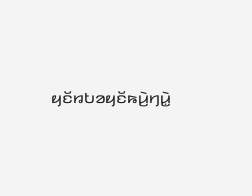ꤟꤢꤩꤙꤝꤤꤟꤢꤩꤒꤣꤧ꤬ꤚꤣꤧ꤭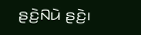ꤔꤢꤧ꤬ꤡꤣꤧ ꤔꤢꤧ꤬꤯